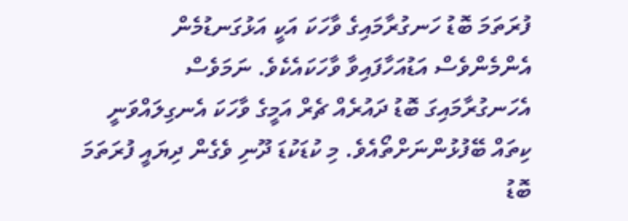ފުރަތަމަ ބޮޑު ހަނގުރާމައިގެ ވާހަކަ އަކީ އަޅުގަނޑުމެން އެންމެންވެސް އަޑުއަހާފައިވާ ވާހަކައެކެވެ. ނަމަވެސް އެހަނގުރާމައިގަ ބޮޑު ދައުރެއް ޗެރް އަމީގެ ވާހަކަ އެނގިލައްވަނީ ކިތައް ބޭފުޅުންނަށްތޯއެވެ. މި ކުޑަކުޑަ ދޫނި ވެގެން ދިޔައީ ފުރަތަމަ ބޮޑު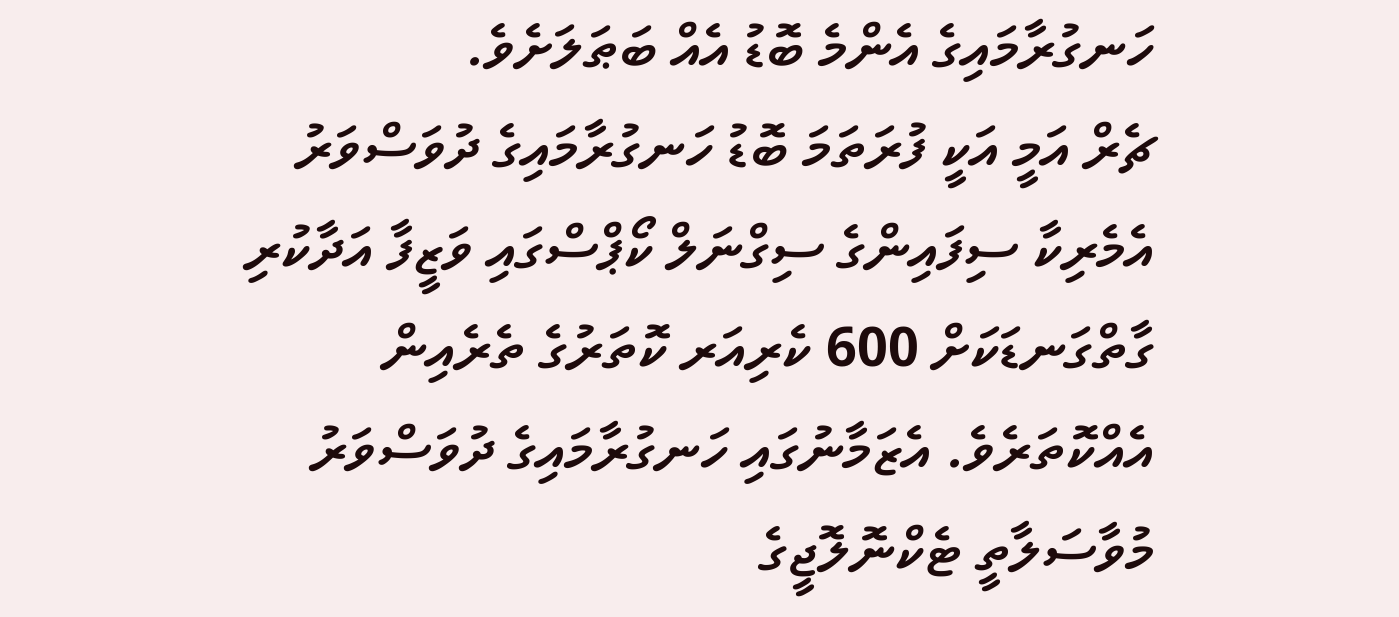ހަނގުރާމައިގެ އެންމެ ބޮޑު އެއް ބަޠަލަށެވެ.
ޗެރް އަމީ އަކީ ފުރަތަމަ ބޮޑު ހަނގުރާމައިގެ ދުވަސްވަރު އެމެރިކާ ސިފައިންގެ ސިގްނަލް ކޯޕްސްގައި ވަޒީފާ އަދާކުރި ގާތްގަނޑަކަށް 600 ކެރިއަރ ކޮތަރުގެ ތެރެއިން އެއްކޮތަރެވެ. އެޒަމާނުގައި ހަނގުރާމައިގެ ދުވަސްވަރު މުވާސަލާތީ ޓެކްނޮލޮޖީގެ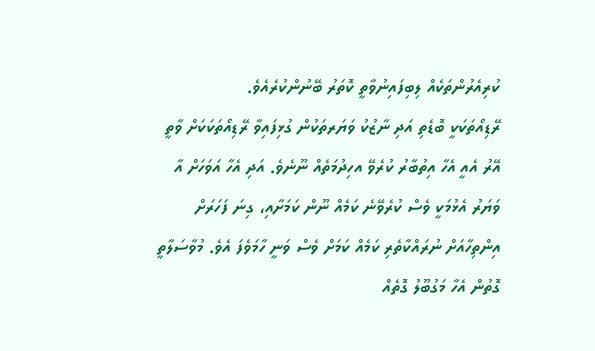ކުރިއެރުންތަކެއް ލިބިފައިނުވާތީ ކޮތަރު ބޭނުންކުރެއެވެ.
ރޭޑިއޯތަކަކީ ބޮޑެތި އަދި ނާޒުކު ވަޔަރތަކުން ގުޅިފައިވާ ރޭޑިއޯތަކަކަށް ވާތީ އޭރު އެއީ އެހާ އިތުބާރު ކުރެވޭ އހިދުމަތެއް ނޫނެވެ. އަދި އެހާ އަވަހަށް އާ ވަޔަރު އެޅުމަކީ ވެސް ކުރެވޭނެ ކަމެއް ނޫން ކަމަށާއި، ގިނަ ފަހަރަށް އިންތިހާއަށް ނުރައްކާތެރި ކަމެއް ކަމަށް ވެސް ވަނީ ހާމަވެފަ އެވެ. މުވާސަލާތީ ގޮތުން އެހާ މަގުބޫލު ގޮތެއް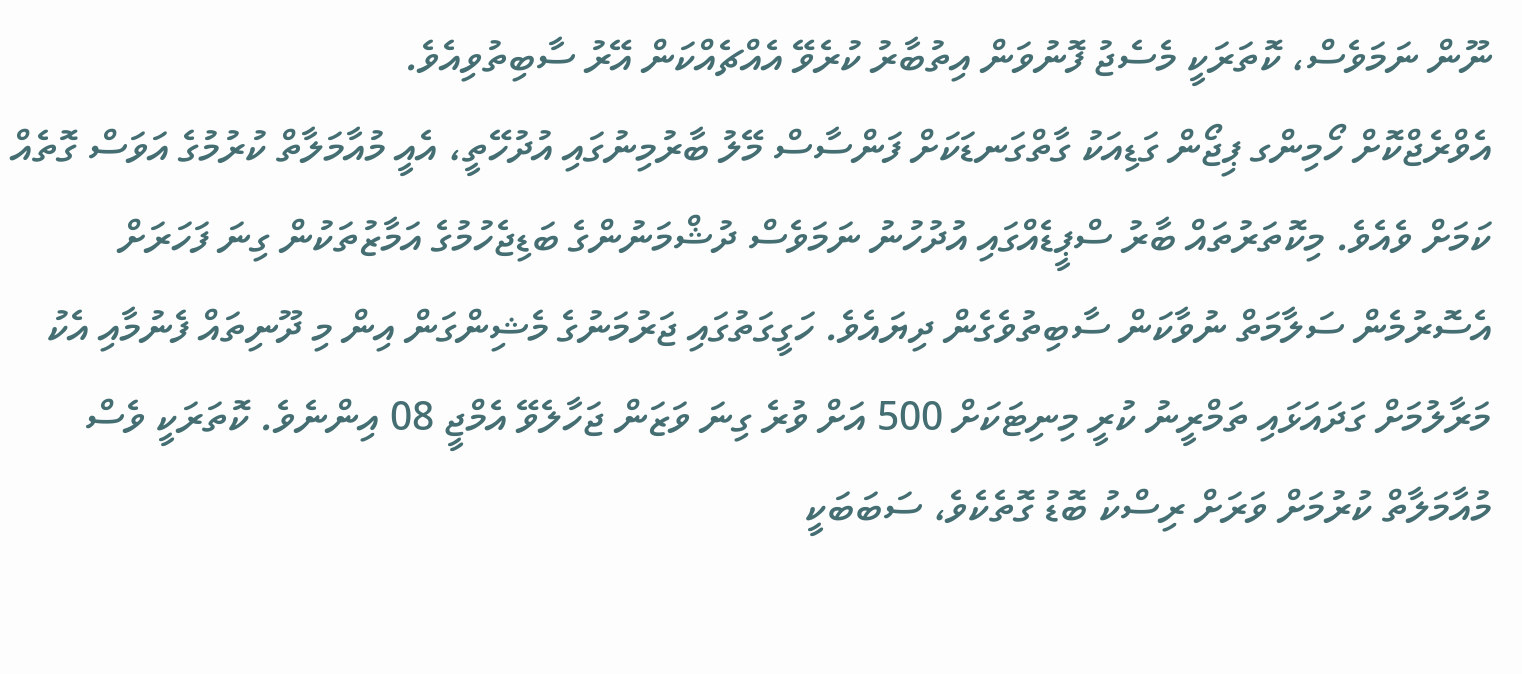ނޫން ނަމަވެސް، ކޮތަރަކީ މެސެޖު ފޮނުވަން އިތުބާރު ކުރެވޭ އެއްޗެއްކަން އޭރު ސާބިތުވިއެވެ.
އެވްރެޖްކޮށް ހޯމިންގ ޕިޖޯން ގަޑިއަކު ގާތްގަނޑަކަށް ފަންސާސް މޭލު ބާރުމިނުގައި އުދުހޭތީ، އެއީ މުއާމަލާތް ކުރުމުގެ އަވަސް ގޮތެއް ކަމަށް ވެއެވެ. މިކޮތަރުތައް ބާރު ސްޕީޑެއްގައި އުދުހުނު ނަމަވެސް ދުޝްމަނުންގެ ބަޑިޖެހުމުގެ އަމާޒުތަކުން ގިނަ ފަހަރަށް އެސޮރުމެން ސަލާމަތް ނުވާކަން ސާބިތުވެގެން ދިޔައެވެ. ހަގީގަތުގައި ޖަރުމަނުގެ މެޝިންގަން އިން މި ދޫނިތައް ފެނުމާއި އެކު މަރާލުމަށް ގަދައަޅައި ތަމްރީނު ކުރީ މިނިޓަކަށް 500 އަށް ވުރެ ގިނަ ވަޒަން ޖަހާލެވޭ އެމްޖީ 08 އިންނެވެ. ކޮތަރަކީ ވެސް މުއާމަލާތް ކުރުމަށް ވަރަށް ރިސްކު ބޮޑު ގޮތެކެވެ، ސަބަބަކީ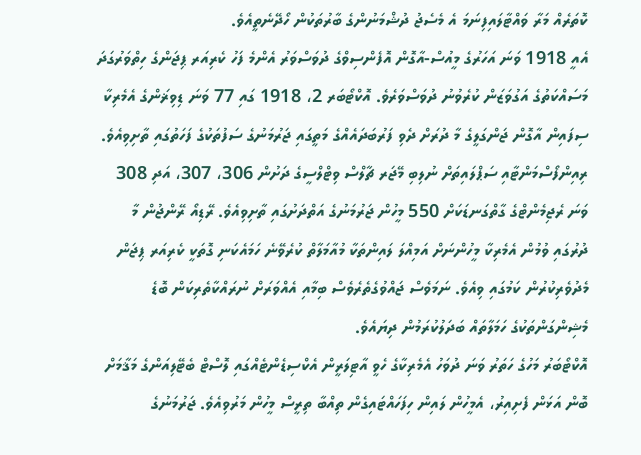ކޮތަރެއް މަރާ ވައްޓާލައިފިނަމަ އެ މެސެޖު ދުޝްމަނުންގެ ބާރުތަކުން ހޯދޭނެތީއެވެ.
އެއީ 1918 ވަނަ އަހަރުގެ މީއުސް-އާގޮން އޮފެންސިވްގެ ދުވަސްވަރު އެންމެ ފަހު ކެރިއަރ ޕިޖަންގެ ހިތްވަރުގަދަ މަސައްކަތުގެ އަގުވަޒަން ކުރެވުނު ދުވަސްވަރެވެ. އޮކްޓޯބަރ 2، 1918 ގައި 77 ވަނަ ޑިވިޜަންގެ އެމެރިކާ ސިފައިން އާގޮން ޖަންގަލީގެ މާ ދުރަށް ދެވި ފަރުބަދައެއްގެ މަތީގައި ޖަރުމަނުގެ ސަފުތަކުގެ ފަހަތުގައި ތާށިވިއެވެ.
ރިއިންފޯސްމަންޓާއި ސަޕްލައިތަށް ނުލިބި މޭޖަރ ޗާލްސް ވިޓްލްސީގެ ދަށުން 306، 307، އަދި 308 ވަނަ ރެޖިމެންޓްގެ ގާތްގަނޑަކަށް 550 މީހުން ޖަރުމަނުގެ އަތްދަށުގައި ތާށިވިއެވެ. ރޭޑިއޯ ރޭންޖުން މާ ދުރުގައި ވުމުން އެމެރިކާ މީހުންނަށް އަމިއްލަ ލައިންތަކާ މުއާމަލާތް ކުރެވޭނެ ހަމައެކަނި ގޮތަކީ ކެރިއަރ ޕިޖަން މެދުވެރިކުރުން ކަމުގައި ވިއެވެ. ނަމަވެސް ޖައްވުގެތެރެވެސް ބިމާއި އެއްވަރަށް ނުރައްކާތެރިކަން ބޮޑެ މެޝިންގަންތަކުގެ ހަމަލާތައް ބަދަލުކުރަމުން ދިޔައެވެ.
އޮކްޓޯބަރު މަހުގެ ހަތަރު ވަނަ ދުވަހު އެމެރިކާގެ ހެވީ އާޓިލަރީން އެކްސިޑެންޓެއްގައި ލޮސްޓް ބެޓޭލިއަންގެ މަޤާމަށް ބޮން އަޅަން ފެށިއިރު، އެމީހުން ލައިން ހިފަހައްޓައިގެން ތިއްބާ ތިރީސް މީހުން މަރުވިއެވެ. ޖަރުމަނުގެ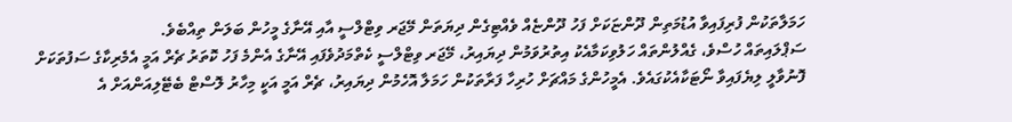ހަމަލާތަކުން ފުރިފައިވާ އުޑުމަތިން ދޫންޏަކަށް ފަހު ދޫންޏެއް ވެއްޓިގެން ދިޔަތަން މޭޖަރ ވިޓްލްސީ އާއި އޭނާގެ މީހުން ބަލަން ތިއްބެވެ.
ސަޕްލައިތައް ހުސްވެ، ގެއްލުންތައް ހަލުވިކަމާއެކު އިތުރުވަމުން ދިޔައިރު، މޭޖަރ ވިޓްލްސީ ކެތްމަދުވެފައި އޭނާގެ އެންމެ ފަހު ކޮތަރު ޗެރް އަމީ އެމެރިކާގެ ސަފުތަކަށް ފޮނުވާލީ ލިޔެފައިވާ ނޯޓަކާއެކުގައެވެ. އެމީހުންގެ މައްޗަށް ހުރިހާ ފަރާތަކުން ހަމަލާ އޮހެމުން ދިޔައިރު، ޗެރް އަމީ އަކީ މިހާރު ލޮސްޓް ބެޓޭލިއަންއަށް އެ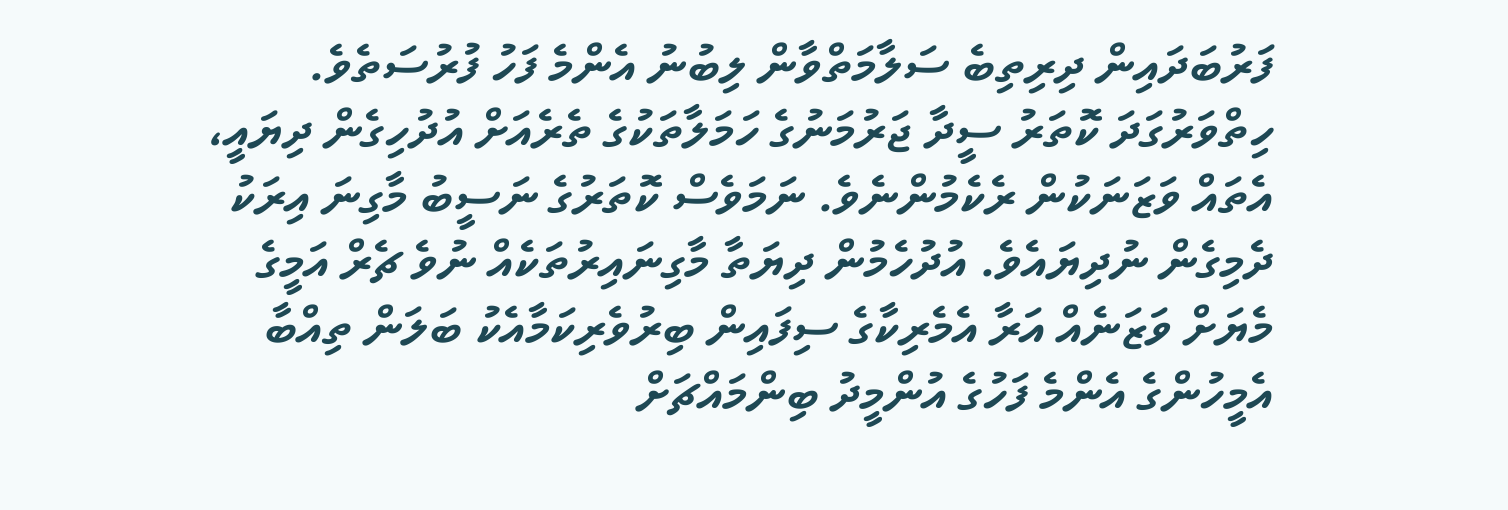ފަރުބަދައިން ދިރިތިބެ ސަލާމަތްވާން ލިބުނު އެންމެ ފަހު ފުރުސަތެވެ.
ހިތްވަރުގަދަ ކޮތަރު ސީދާ ޖަރުމަނުގެ ހަމަލާތަކުގެ ތެރެއަށް އުދުހިގެން ދިޔައީ، އެތައް ވަޒަނަކުން ރެކެމުންނެވެ. ނަމަވެސް ކޮތަރުގެ ނަސީބު މާގިނަ އިރަކު ދެމިގެން ނުދިޔައެވެ. އުދުހެމުން ދިޔަތާ މާގިނައިރުތަކެއް ނުވެ ޗެރް އަމީގެ މެޔަށް ވަޒަނެއް އަރާ އެމެރިކާގެ ސިފައިން ބިރުވެރިކަމާއެކު ބަލަން ތިއްބާ އެމީހުންގެ އެންމެ ފަހުގެ އުންމީދު ބިންމައްޗަށް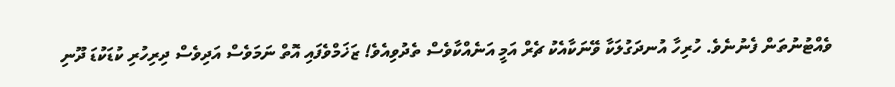ވެއްޓުނުތަން ފެނުނެވެ. ހުރިހާ އުނދަގުލަކާ ވޭނަކާއެކު ޗެރް އަމީ އަނެއްކާވެސް ތެދުވިއެވެ! ޒަޚަމްވެފައި އޮތް ނަމަވެސް އަދިވެސް ދިރިހުރި ކުޑަކުޑަ ދޫނި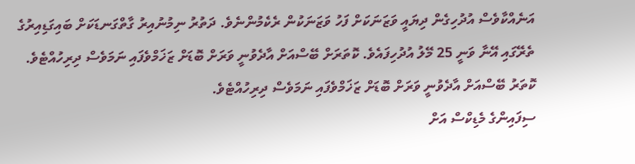އަނެއްކާވެސް އުދުހިގެން ދިޔައީ ވަޒަނަކަށް ފަހު ވަޒަނަކުން ރެކެމުންނެވެ. ދަތުރު ނިމުނުއިރު ގާތްގަނޑަކަށް ބައިގަޑިއިރުގެ ތެރޭގައި އޭނާ ވަނީ 25 މޭލު އުދުހިފައެވެ. ކޮތަރަށް ބޭސްއަށް އާދެވުނީ ވަރަށް ބޮޑަށް ޒަޚަމްވެފައި ނަމަވެސް ދިރިހުއްޓެވެ.
ކޮތަރު ބޭސްއަށް އާދެވުނީ ވަރަށް ބޮޑަށް ޒަޚަމްވެފައި ނަމަވެސް ދިރިހުއްޓެވެ.
ސިފައިންގެ މެޑިކްސް އަށް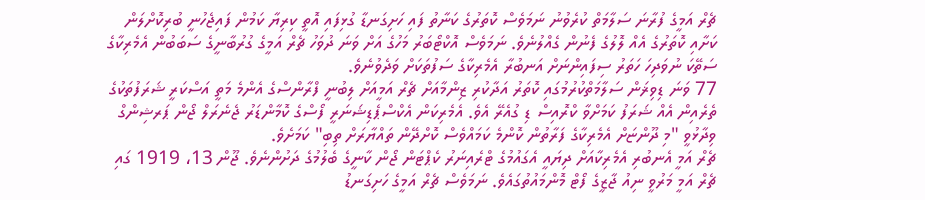ޗެރް އަމީގެ ފުރާނަ ސަލާމަތް ކުރެވުނު ނަމަވެސް ކޮތަރުގެ ކަނާތު ފައި ހަށިގަނޑާ ގުޅިފައި އޮތީ ކިރިޔާ ކަމުން ފައިޖެހުނީ ބުރިކޮށްލަން ކަށާއި ކޮތަރުގެ އެއް ލޮލުގެ ފެނުން ގެއްލުނެވެ. ނަމަވެސް އޮކްޓޯބަރު މަހުގެ އަށް ވަނަ ދުވަހު ޗެރް އަމީގެ ގުރުބާނީގެ ސަބަބުން އެމެރިކާގެ ސަތޭކަ ނުވަދިހަ ހަތަރު ސިފައިންނަށް އަނބުރާ އެމެރިކާގެ ސަފުތަކަށް ވަދެވުނެވެ.
77 ވަނަ ޑިވިޜަން ސަލާމަތްކުރުމުގައި ކޮތަރު އަދާކުރި ޒިންމާއަށް ޗެރް އަމީއަށް ލިބުނީ ފްރާންސްގެ އެންމެ މަތީ އަސްކަރީ ޝަރަފުތަކުގެ ތެރެއިން އެއް ޝަރަފު ކަމަށްވާ ކްރޮއިސް ޑި ގުއެރޭ އެވެ. އެމެރިކަން އެކްސްޕެޑިޝަނަރީ ފޯސްގެ ކޮމާންޑަރު ޖެނެރަލް ޖޯން ޕަރޝިންގް ވިދާޅުވީ "މި ދޫންޏަށް އެމެރިކާގެ ފަރާތުން ކޮންމެ ކަމައްވެސް ކޮށްދޭން ތައްޔާރަށް ތިބި" ކަމަށެވެ.
ޗެރް އަމީ އެނބުރި އެމެރިކާއަށް ދިޔައީ އެގައުމުގެ ޓްރެއިނަރު ކެޕްޓަން ޖޯން ކާނީގެ ބެލުމުގެ ދަށުންނެވެ. ޖޫން 13، 1919 ގައި ޗެރް އަމީ މަރުވީ ނިއު ޖާޒީގެ ފޯޓް މޮންމައުތުގައެވެ. ނަމަވެސް ޗެރް އަމީގެ ހަށިގަނޑު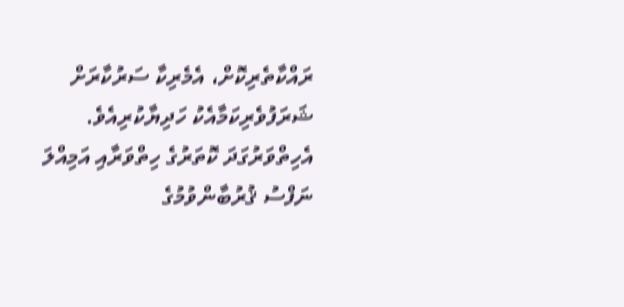ރައްކާތެރިކޮށް، އެމެރިކާ ސަރުކާރަށް ޝަރަފުވެރިކަމާއެކު ހަދިޔާކުރިއެވެ. އެހިތްވަރުގަދަ ކޮތަރުގެ ހިތްވަރާއި އަމިއްލަ ނަފްސު ޤުރުބާންވުމުގެ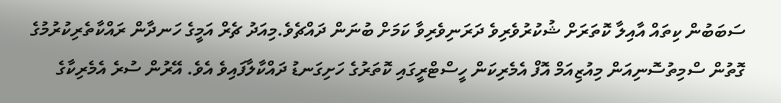ސަބަބުން ކިތައް އާއިލާ ކޮތަރަށް ޝުކުރުވެރިވެ ދަރަނިވެރިވާ ކަމަށް ބުނަން ދައްޗެވެ.މިއަދު ޗެރް އަމީގެ ހަނދާން ރައްކާތެރިކުރުމުގެ ގޮތުން ސްމިތުސޮނިއަން މިއުޒިއަމް އޮފް އެމެރިކަން ހީސްޓްރީގައި ކޮތަރުގެ ހަށިގަނޑު ދައްކާލާފައިވެ އެވެ. އޭރުން ސުރެ އެމެރިކާގެ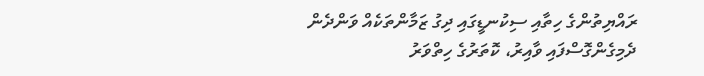ރައްޔިތުންގެ ހިތާއި ސިކުނޑީގައި ދިގު ޒަމާންތަކެއް ވަންދެން ދެމިގެންގޮސްފައި ވާއިރު، ކޮތަރުގެ ހިތްވަރު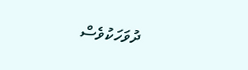ދުވަހަކުވެސް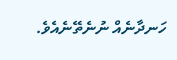ހަނދާނެއް ނުނެތޭނެއެވެ.